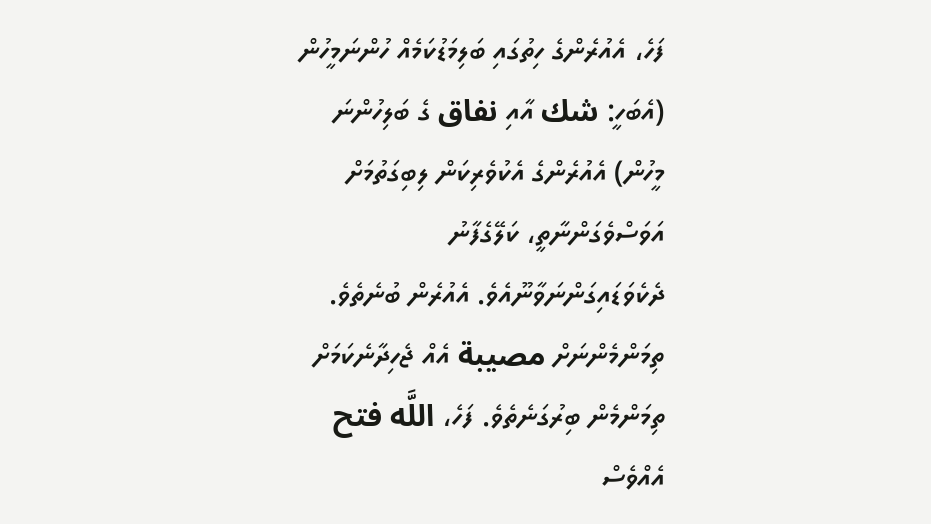ފަހެ، އެއުރެންގެ ހިތުގައި ބަލިމަޑުކަމެއް ހުންނަމީހުން (އެބަހީ: شك އާއި نفاق ގެ ބަލިހުންނަ މީހުން) އެއުރެންގެ އެކުވެރިކަން ލިބިގަތުމަށް އަވަސްވެގަންނާތީ، ކަލޭގެފާނު ދެކެވަޑައިގަންނަވާނޫއެވެ. އެއުރެން ބުނެތެވެ. ތިމަންމެންނަށް مصيبة އެއް ޖެހިދާނެކަމަށް ތިމަންމެން ބިރުގަނެތެވެ. ފަހެ، اللَّه فتح އެއްވެސް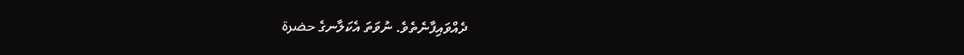ދެއްވައިފާނެތެވެ. ނުވަތަ އެކަލާނގެ حضرة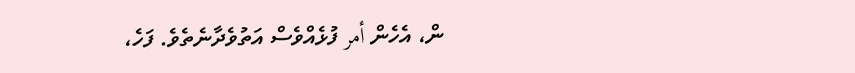ން، އެހެން أمر ފުޅެއްވެސް އަތުވެދާނެތެވެ. ފަހެ،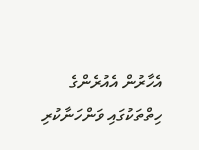އެހާރުން އެއުރެންގެ ހިތްތަކުގައި ވަންހަނާކުރި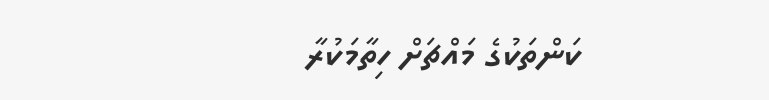ކަންތަކުގެ މައްޗަށް ހިތާމަކުރާ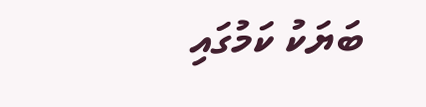ބަޔަކު ކަމުގައި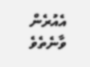އެއުރެން ވާނެތެވެ